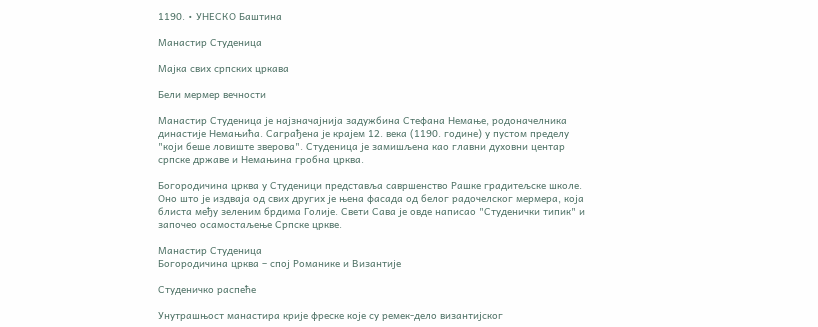1190. • УНЕСКО Баштина

Манастир Студеница

Мајка свих српских цркава

Бели мермер вечности

Манастир Студеница је најзначајнија задужбина Стефана Немање, родоначелника династије Немањића. Саграђена је крајем 12. века (1190. године) у пустом пределу "који беше ловиште зверова". Студеница је замишљена као главни духовни центар српске државе и Немањина гробна црква.

Богородичина црква у Студеници представља савршенство Рашке градитељске школе. Оно што је издваја од свих других је њена фасада од белог радочелског мермера, која блиста међу зеленим брдима Голије. Свети Сава је овде написао "Студенички типик" и започео осамостаљење Српске цркве.

Манастир Студеница
Богородичина црква – спој Романике и Византије

Студеничко распеће

Унутрашњост манастира крије фреске које су ремек-дело византијског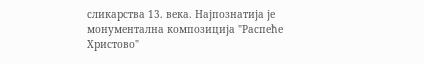сликарства 13. века. Најпознатија је монументална композиција "Распеће Христово"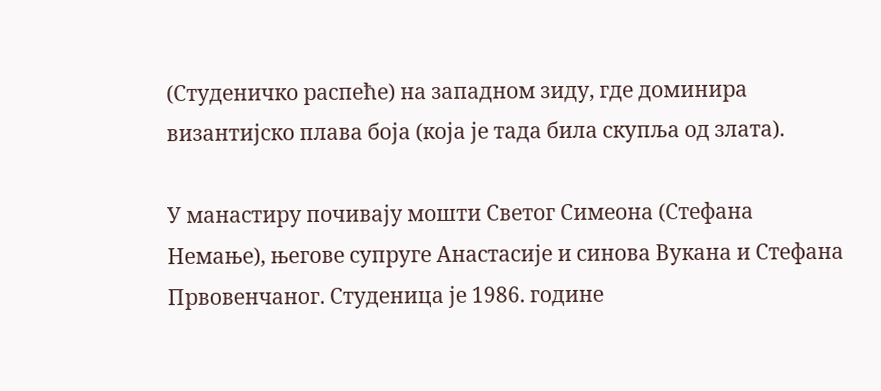(Студеничко распеће) на западном зиду, где доминира византијско плава боја (која је тада била скупља од злата).

У манастиру почивају мошти Светог Симеона (Стефана Немање), његове супруге Анастасије и синова Вукана и Стефана Првовенчаног. Студеница је 1986. године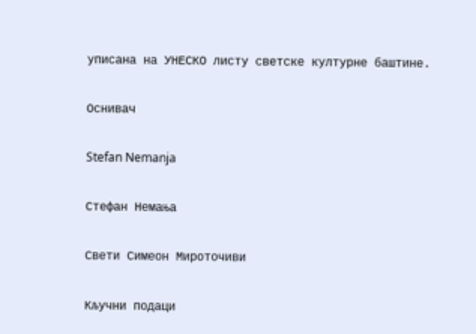уписана на УНЕСКО листу светске културне баштине.

Оснивач

Stefan Nemanja

Стефан Немања

Свети Симеон Мироточиви

Кључни подаци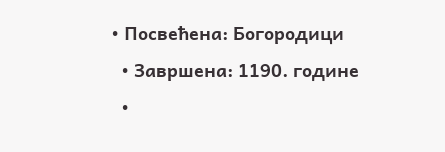• Посвећена: Богородици
  • Завршена: 1190. године
  •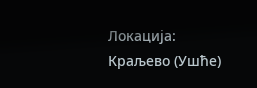Локација: Краљево (Ушће)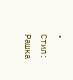• Стил: Рашка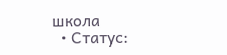школа
  • Статус: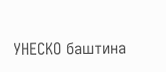УНЕСКО баштина